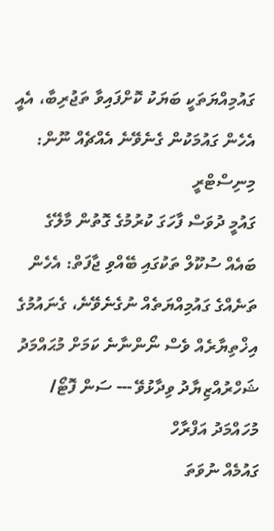ގައުމިއްޔަތަކީ ބަޔަކު ކޮށްފައިވާ ތަޖުރިބާ، އެއީ އެހެން ގައުމަކުން ގެނެވޭނެ އެއްޗެއް ނޫން: މިނިސްޓްރީ
ގައުމީ ދުވަސް ފާހަގަ ކުރުމުގެ ގޮތުން މާލޭގެ ބައެއް ސުކޫލް ތަކުގައި ބޭއްވި ޖާފަތް: އެހެން ތަނެއްގެ ގައުމިއްޔަތެއް ނުގެނެވޭނެ، ގެނައުމުގެ އިޚްތިޔާރެއް ވެސް ނޯންނާނެ ކަމަށް މުޙައްމަދު ޝަހްރުއްޒިޔާދު ވިދާޅުވޭ --- ސަން ފޮޓޯ/ މުހައްމަދު އަފްރާހް
ގައުމެއް ނުވަތަ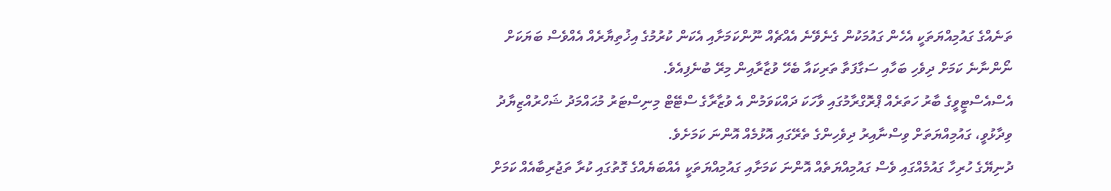ތަނެއްގެ ގައުމިއްޔަތަކީ އެހެން ގައުމަކުން ގެނެވޭނެ އެއްޗެއް ނޫންކަމަށާއި އެކަން ކުރުމުގެ އިޚުތިޔާރެއް އެއްވެސް ބަޔަކަށް ނޯންނާނެ ކަމަށް ދިވެހި ބަހާއި ސަގާފަތާ ތަރިކައާ ބެހޭ ވުޒާރާއިން މިރޭ ބުނެފިއެވެ.
އެސްއެސްޓީވީގެ ބާރު ހަތަރެއް ޕްރޮގްރާމުގައި ވާހަކަ ދައްކަވަމުން އެ ވުޒާރާގެ ސްޓޭޓް މިނިސްޓަރު މުޙައްމަދު ޝަހްރުއްޒިޔާދު ވިދާޅުވީ، ގައުމިއްޔަތަށް ވިސްނާއިރު ދިވެހިންގެ ތެރޭގައި އޮޅުމެއް އޮންނަ ކަމަށެވެ.
ދުނިޔޭގެ ހުރިހާ ގައުމެއްގައި ވެސް ގައުމިއްޔަތެއް އޮންނަ ކަމަށާއި ގައުމިއްޔަތަކީ އެއްބަޔެއްގެ ގޮތުގައި ކުރާ ތަޖުރިބާއެއް ކަމަށް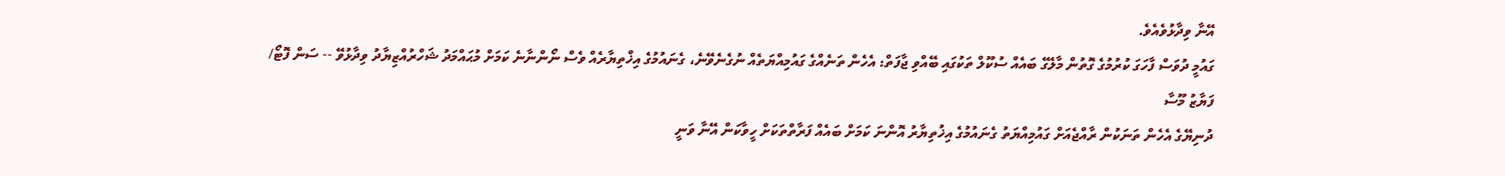އޭނާ ވިދާޅުވެއެވެ.
ގައުމީ ދުވަސް ފާހަގަ ކުރުމުގެ ގޮތުން މާލޭގެ ބައެއް ސުކޫލް ތަކުގައި ބޭއްވި ޖާފަތް: އެހެން ތަނެއްގެ ގައުމިއްޔަތެއް ނުގެނެވޭނެ، ގެނައުމުގެ އިޚްތިޔާރެއް ވެސް ނޯންނާނެ ކަމަށް މުޙައްމަދު ޝަހްރުއްޒިޔާދު ވިދާޅުވޭ -- ސަން ފޮޓޯ/ ފަޔާޒު މޫސާ
ދުނިޔޭގެ އެހެން ތަނަކުން ރާއްޖެއަށް ގައުމިއްޔަތު ގެނައުމުގެ އިޚުތިޔާރު އޮންނަ ކަމަށް ބައެއް ފަރާތްތަކަށް ހީވާކަން އޭނާ ވަނީ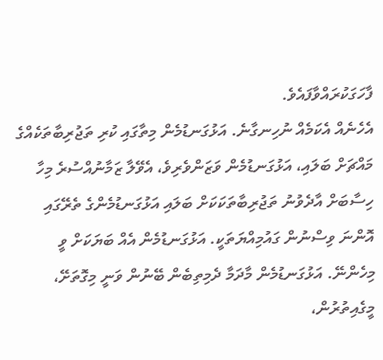ފާހަގަކުރައްވާފައެވެ.
އެހެނެއް އެކަމެއް ނުހިނގާނެ. އަޅުގަނޑުމެން މިތާގައި ކުރި ތަޖުރިބާތަކެއްގެ މައްޗަށް ބަލައި، އަޅުގަނޑުމެން ވަޒަންވެރިވެ، އެވޭލާ ޒަމާނުއްސުރެ މިހާ ހިސާބަށް އާދެވުނު ތަޖުރިބާތަކަކަށް ބަލައި އަޅުގަނޑުމެންގެ ތެރޭގައި އޮންނަ ވިސްނުން ގައުމިއްޔަތަކީ. އަޅުގަނޑުމެން އެއް ބަޔަކަށް ވީ މިހެންނޭ. އަޅުގަނޑުމެން މާދަމާ ދެމިތިބެން ބޭނުން ވަނީ މިގޮތަށޭ،
މީގެއިތުރުން،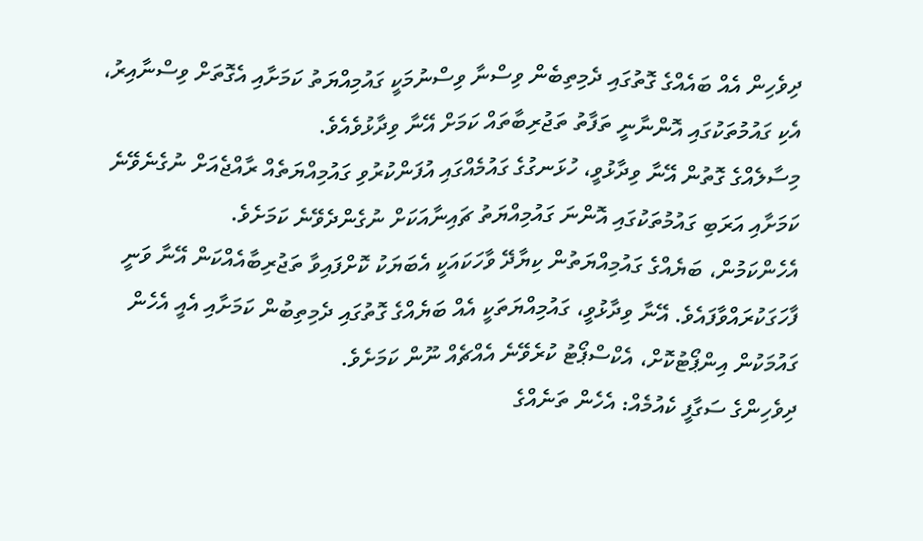ދިވެހިން އެއް ބައެއްގެ ގޮތުގައި ދެމިތިބެން ވިސްނާ ވިސްނުމަކީ ގައުމިއްޔަތު ކަމަށާއި އެގޮތަށް ވިސްނާއިރު، އެކި ގައުމުތަކުގައި އޮންނާނީ ތަފާތު ތަޖުރިބާތައް ކަމަށް އޭނާ ވިދާޅުވެއެވެ.
މިސާލެއްގެ ގޮތުން އޭނާ ވިދާޅުވީ، ހުޅަނގުގެ ގައުމެއްގައި އުފަންކުރުވި ގައުމިއްޔަތެއް ރާއްޖެއަށް ނުގެނެވޭނެ ކަމަށާއި އަރަބި ގައުމުތަކުގައި އޮންނަ ގައުމިއްޔަތު ޗައިނާއަކަށް ނުގެންދެވޭނެ ކަމަށެވެ.
އެހެންކަމުން، ބަޔެއްގެ ގައުމިއްޔަތުން ކިޔާދޭ ވާހަކައަކީ އެބަޔަކު ކޮށްފައިވާ ތަޖުރިބާއެއްކަން އޭނާ ވަނީ ފާހަގަކުރައްވާފައެވެ. އޭނާ ވިދާޅުވީ، ގައުމިއްޔަތަކީ އެއް ބަޔެއްގެ ގޮތުގައި ދެމިތިބުން ކަމަށާއި އެއީ އެހެން ގައުމަކުން އިންޕޯޓުކޮށް، އެކްސްޕޯޓު ކުރެވޭނެ އެއްޗެއް ނޫން ކަމަށެވެ.
ދިވެހިންގެ ސަގާފީ ކެއުމެއް: އެހެން ތަނެއްގެ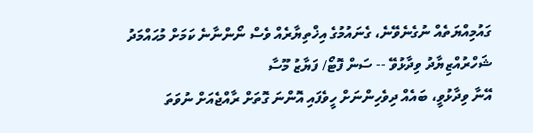ގައުމިއްޔަތެއް ނުގެނެވޭނެ، ގެނައުމުގެ އިޚްތިޔާރެއް ވެސް ނޯންނާނެ ކަމަށް މުޙައްމަދު ޝަހްރުއްޒިޔާދު ވިދާޅުވޭ -- ސަން ފޮޓޯ/ ފަޔާޒު މޫސާ
އޭނާ ވިދާޅުވީ، ބައެއް ދިވެހިންނަށް ހީވެފައި އޮންނަ ގޮތަށް ރާއްޖެއަށް ނުވަތަ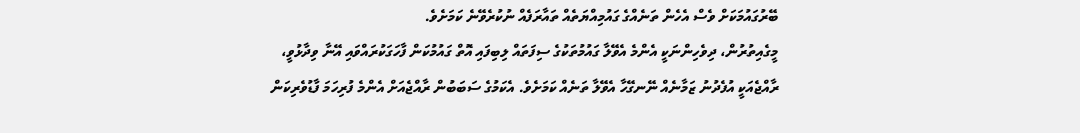ބޭރުގައުމަކަށް ވެސް އެހެން ތަނެއްގެ ގައުމިއްޔަތެއް ތައާރަފެއް ނުކުރެވޭނެ ކަމަށެވެ.
މީގެއިތުރުން، ދިވެހިންނަކީ އެންމެ އެވޭލާ ގައުމުތަކުގެ ސިފަތައް ލިބިފައި އޮތް ގައުމުކަން ފާހަގަކުރައްވައި އޭނާ ވިދާޅުވީ، ރާއްޖެއަކީ އުފެދުނު ޒަމާނެއް ނޭނގޭހާ އެވޭލާ ތަނެއް ކަމަށެވެ. އެކަމުގެ ސަބަބުން ރާއްޖެއަށް އެންމެ ފުރިހަމަ ފާޑުވެރިކަން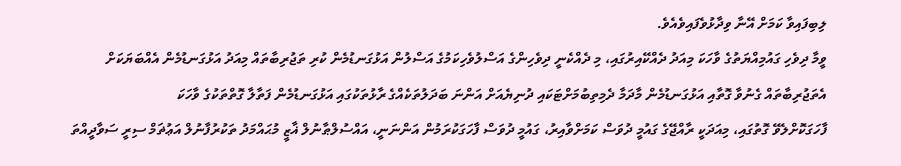ލިބިފައިވާ ކަމަށް އޭނާ ވިދާޅުވެފައިވެއެވެ.
ވީމާ ދިވެހި ގައުމިއްޔަތުގެ ވާހަކަ މިއަދު ދެއްކޭއިރުގައި، މި ދެއްކެނީ ދިވެހިންގެ އަސްލުވެހިކަމުގެ އަސްލުން އަޅުގަނޑުމެން ކުރި ތަޖުރިބާތައް މިއަދު އަޅުގަނޑުމެން އެއްބަޔަކަށް އެތަޖުރިބާތައް ގެނުވާ ގޮތާއި އަޅުގަނޑުމެން މާދަމާ ދެމިތިބުމަށްޓަކައި ދުނިޔެއަށް އަންނަ ބަދަލުތަކެއްގެ ރާޅުތަކުގައި އަޅުގަނޑުމެން ފަތާލާ ގޮތްތަކުގެ ވާހަކަ
ފާހަގަކޮށްލެވޭ ގޮތުގައި، މިއަދަކީ ރާއްޖޭގެ ގައުމީ ދުވަސް ކަމަށްވާއިރު، ގައުމީ ދުވަސް ފާހަގަކުރަމުން އަންނަނީ، އައްސުލްޠާނުލް ޣާޒީ މުޙައްމަދު ތަކުރުފާނުލް އަޢުޡަމް ސިރީ ސަވާދީއްތަ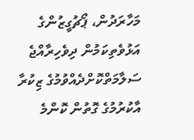މަހާރަދުން، ޕޯޗުގީޒުންގެ އަޅުވެތިކަމުން ދިވެހިރާއްޖެ ސަލާމަތްކޮށްދެއްވުމުގެ ޒިކުރާ އާކުރުމުގެ ގޮތުން ކޮންމެ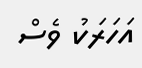އަހަރަކު ވެސް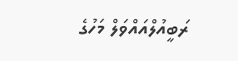ރަބީއުލްއައްވަލް މަހުގެ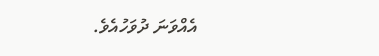އެއްވަނަ ދުވަހުއެވެ.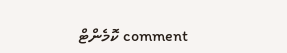comment ކޮމެންޓް